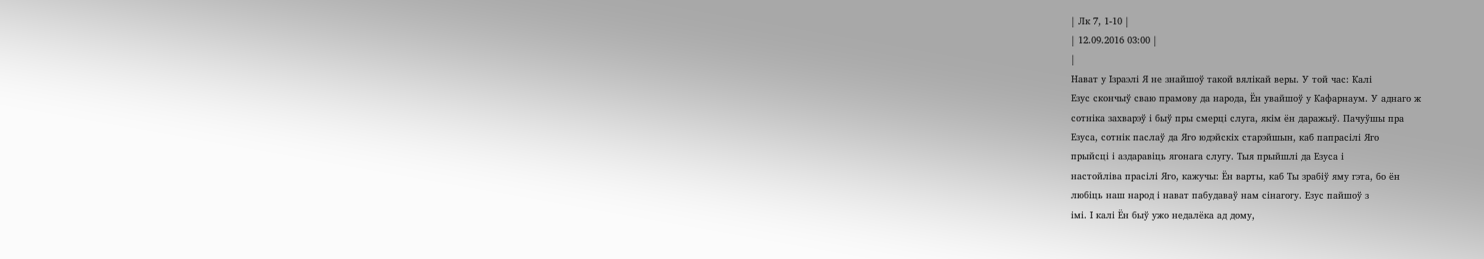| Лк 7, 1-10 |
| 12.09.2016 03:00 |
|
Нават у Ізраэлі Я не знайшоў такой вялікай веры. У той час: Калі
Езус скончыў сваю прамову да народа, Ён увайшоў у Кафарнаум. У аднаго ж
сотніка захварэў і быў пры смерці слуга, якім ён даражыў. Пачуўшы пра
Езуса, сотнік паслаў да Яго юдэйскіх старэйшын, каб папрасілі Яго
прыйсці і аздаравіць ягонага слугу. Тыя прыйшлі да Езуса і
настойліва прасілі Яго, кажучы: Ён варты, каб Ты зрабіў яму гэта, бо ён
любіць наш народ і нават пабудаваў нам сінагогу. Езус пайшоў з
імі. І калі Ён быў ужо недалёка ад дому,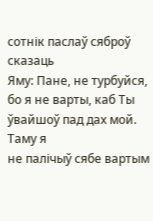сотнік паслаў сяброў сказаць
Яму: Пане, не турбуйся, бо я не варты, каб Ты ўвайшоў пад дах мой. Таму я
не палічыў сябе вартым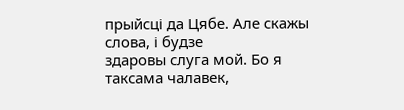прыйсці да Цябе. Але скажы слова, і будзе
здаровы слуга мой. Бо я таксама чалавек,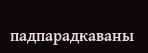падпарадкаваны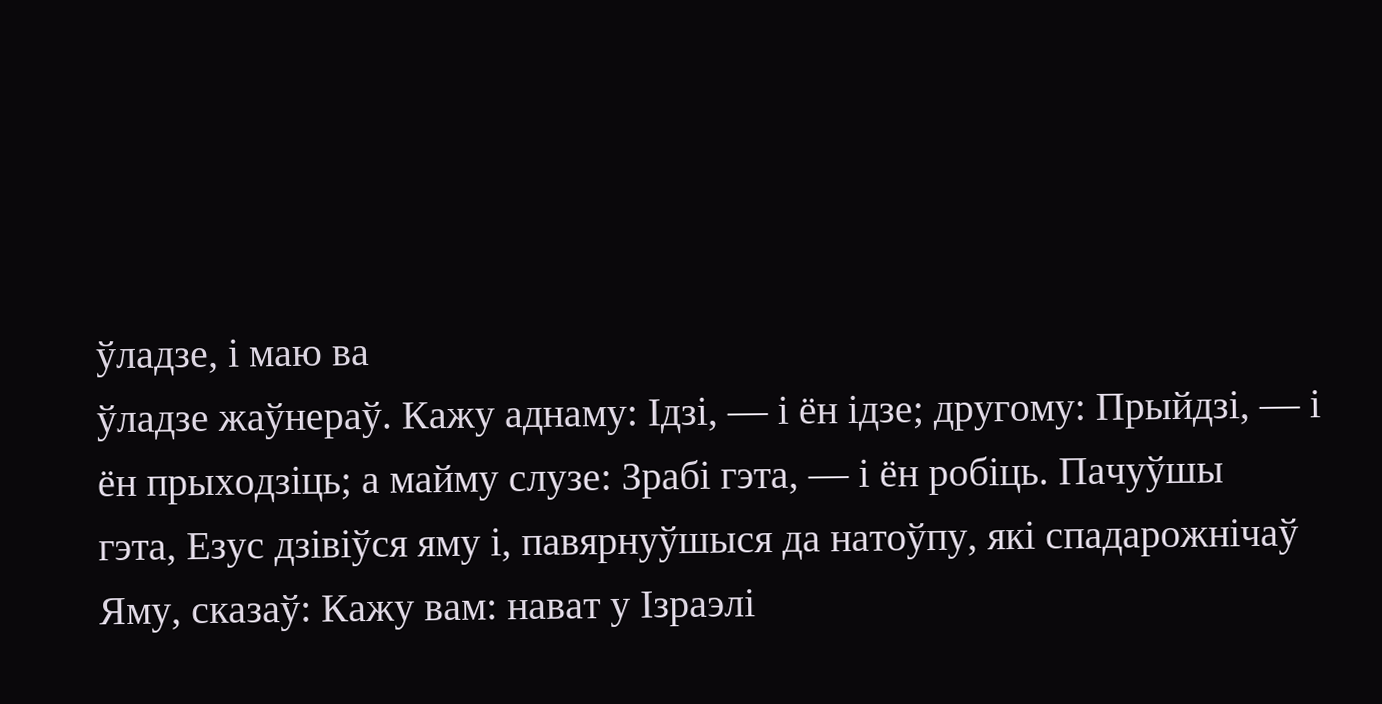ўладзе, і маю ва
ўладзе жаўнераў. Кажу аднаму: Ідзі, — і ён ідзе; другому: Прыйдзі, — і
ён прыходзіць; а майму слузе: Зрабі гэта, — і ён робіць. Пачуўшы
гэта, Езус дзівіўся яму і, павярнуўшыся да натоўпу, які спадарожнічаў
Яму, сказаў: Кажу вам: нават у Ізраэлі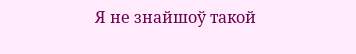Я не знайшоў такой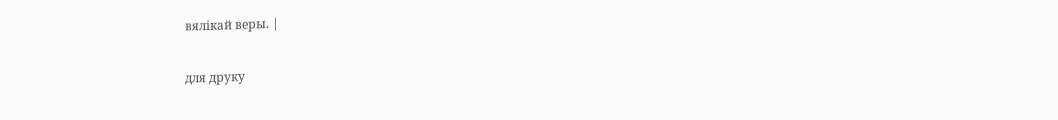вялікай веры. |


для друку